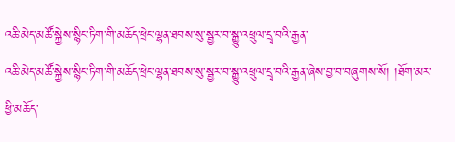འཆི་མེད་མཚོ་སྐྱེས་སྙིང་ཏིག་གི་མཆོད་ཕྲེང་ལྷན་ཐབས་སུ་སྦྱར་བ་སྒྱུ་འཕྲུལ་དྲྭ་བའི་རྒྱན་
འཆི་མེད་མཚོ་སྐྱེས་སྙིང་ཏིག་གི་མཆོད་ཕྲེང་ལྷན་ཐབས་སུ་སྦྱར་བ་སྒྱུ་འཕྲུལ་དྲྭ་བའི་རྒྱན་ཞེས་བྱ་བ་བཞུགས་སོ། །ཐོག་མར་ཕྱི་མཆོད་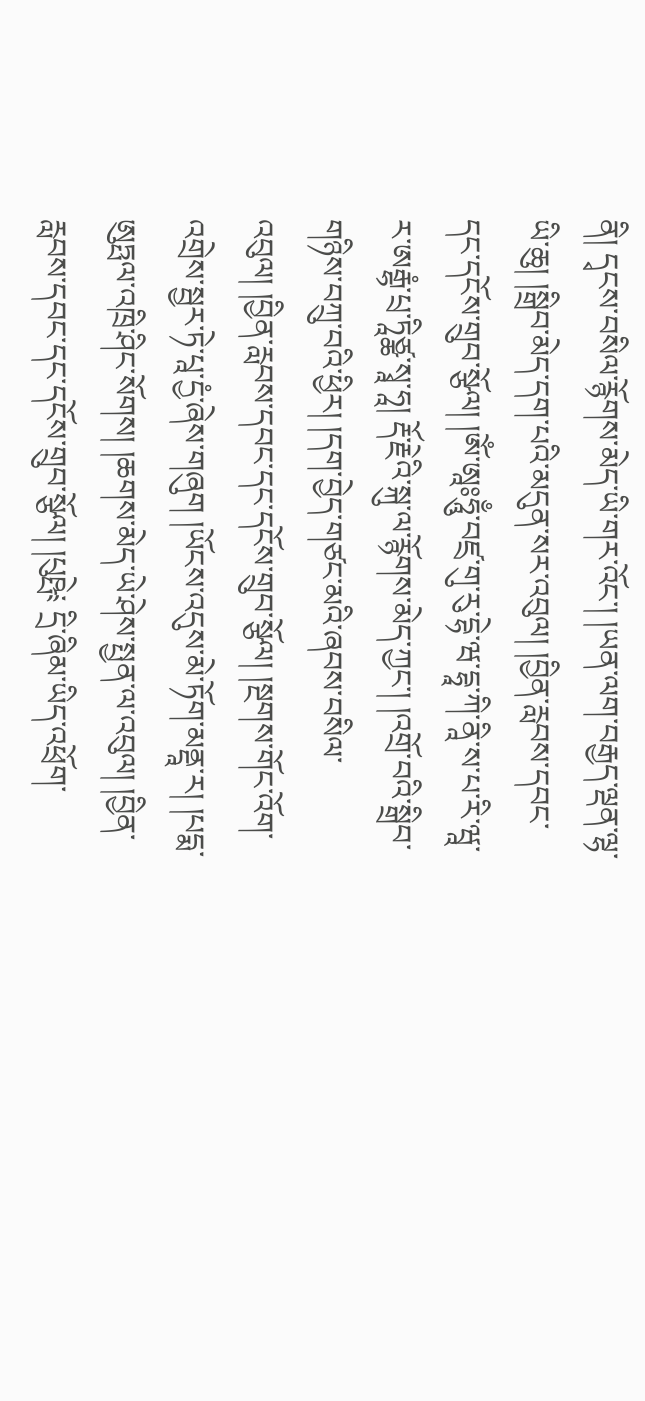ནི། དྭངས་བསིལ་རྙོགས་མེད་ཡི་གར་འོང་། །ཡན་ལག་བརྒྱད་ལྡན་ལྷ་ཡི་ཆུ། །སྒྲིབ་མེད་དག་པའི་མདུན་སར་འབུལ། །བྱིན་རླབས་དབང་དང་དངོས་གྲུབ་སྩོལ། །ཨོཾ་ཨཱཿཧཱུྃ་བཛྲ་གུ་རུ་དྷེ་ཝ་དྷཱ་ཀི་ནཱི་ས་པ་རི་ཝཱ་ར་ཨརྒྷཾ་པྲ་ཏཱིཙྪ་སྭཱ་ཧཱ། རྡོ་རྗེའི་སྐུ་ལ་རྙོགས་མེད་ཀྱང་། །འགྲོ་བའི་སྒྲིབ་གཉིས་བཀྲུ་བའི་ཕྱིར། །དག་བྱེད་གཙང་མའི་ཞབས་བསིལ་འབུལ། །བྱིན་རླབས་དབང་དང་དངོས་གྲུབ་སྩོལ། །སྔགས་གོང་འོག་འགྲེས་སྦྱར་ཏེ་པཱ་དྱཾ་ཞེས་གཞུག །ཡོངས་འདུས་མེ་ཏོག་མནྡཱ་ར། །པདྨ་ཨུཏྤལ་འཁྲི་ཤིང་སོགས། །ཆགས་མེད་ཡེ་ཤེས་སྤྱན་ལ་འབུལ། །བྱིན་རླབས་དབང་དང་དངོས་གྲུབ་སྩོལ། །པུཥྤེ༴ དྲི་ཞིམ་ཡིད་འཕྲོག་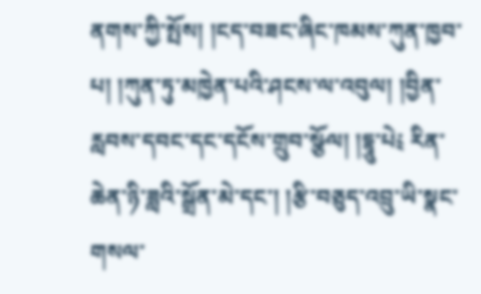ནགས་ཀྱི་སྤོས། །ངད་བཟང་ཞིང་ཁམས་ཀུན་ཁྱབ་པ། །ཀུན་ཏུ་མཁྱེན་པའི་ཤངས་ལ་འབུལ། །བྱིན་རླབས་དབང་དང་དངོས་གྲུབ་སྩོལ། །དྷཱུ་པེ༴ རིན་ཆེན་ཉི་ཟླའི་སྒྲོན་མེ་དང་། །རྩི་བཅུད་འབྲུ་ཡི་སྣང་གསལ་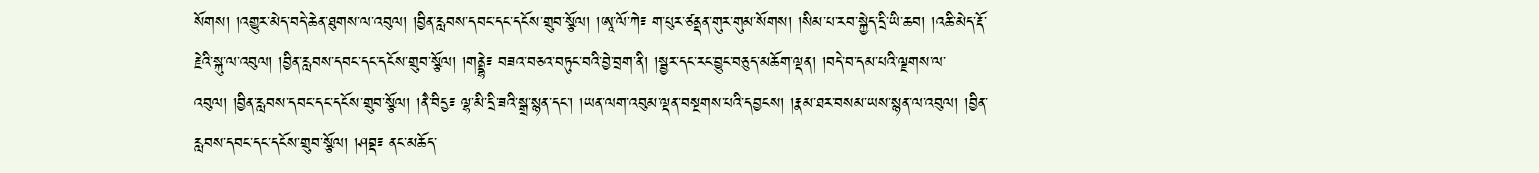སོགས། །འགྱུར་མེད་བདེ་ཆེན་ཐུགས་ལ་འབུལ། །བྱིན་རླབས་དབང་དང་དངོས་གྲུབ་སྩོལ། །ཨཱ་ལོ་ཀེ༴ ག་པུར་ཙནྡན་གུར་གུམ་སོགས། །སིམ་པ་རབ་སྐྱེད་དྲི་ཡི་ཆབ། །འཆི་མེད་རྡོ་རྗེའི་སྐུ་ལ་འབུལ། །བྱིན་རླབས་དབང་དང་དངོས་གྲུབ་སྩོལ། །གནྡྷེ༴ བཟའ་བཅའ་བཏུང་བའི་བྱེ་བྲག་ནི། །སྦྱར་དང་རང་བྱུང་བཅུད་མཆོག་ལྡན། །བདེ་བ་དམ་པའི་ལྗགས་ལ་འབུལ། །བྱིན་རླབས་དབང་དང་དངོས་གྲུབ་སྩོལ། །ནཻ་བིདྱ༴ ལྷ་མི་དྲི་ཟའི་སྒྲ་སྙན་དང་། །ཡན་ལག་འབུམ་ལྡན་བསྔགས་པའི་དབྱངས། །རྣམ་ཐར་བསམ་ཡས་སྙན་ལ་འབུལ། །བྱིན་རླབས་དབང་དང་དངོས་གྲུབ་སྩོལ། །ཤབྡ༴ ནང་མཆོད་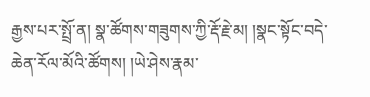རྒྱས་པར་སྤྲོ་ན། སྣ་ཚོགས་གཟུགས་ཀྱི་རྡོ་རྗེ་མ། །སྣང་སྟོང་བདེ་ཆེན་རོལ་མོའི་ཚོགས། །ཡེ་ཤེས་རྣམ་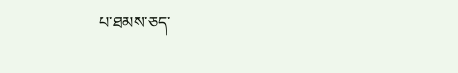པ་ཐམས་ཅད་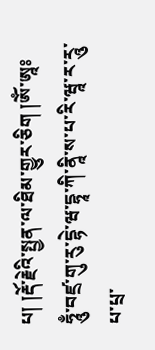པ། །རྡོ་རྗེའི་སྤྱན་ལ་ཐིམ་གྱུར་ཅིག །ཨོཾ་ཨཱཿཧཱུྃ་བཛྲ་གུ་རུ་དྷེ་ཝ་དྷཱ་ཀི་ནཱི་ས་པ་རི་ཝཱ་ར་རཱུ་པ་པྲ་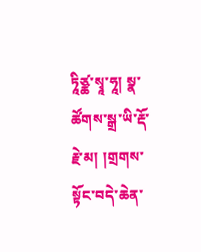ཏཱིཙྪ་སྭཱ་ཧཱ། སྣ་ཚོགས་སྒྲ་ཡི་རྡོ་རྗེ་མ། །གྲགས་སྟོང་བདེ་ཆེན་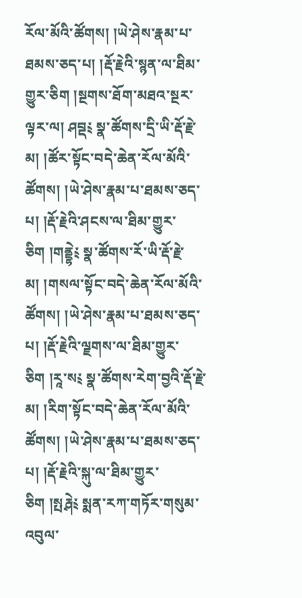རོལ་མོའི་ཚོགས། །ཡེ་ཤེས་རྣམ་པ་ཐམས་ཅད་པ། །རྡོ་རྗེའི་སྙན་ལ་ཐིམ་གྱུར་ཅིག །སྔགས་ཐོག་མཐའ་སྔར་ལྟར་ལ། ཤབྡ༴ སྣ་ཚོགས་དྲི་ཡི་རྡོ་རྗེ་མ། །ཚོར་སྟོང་བདེ་ཆེན་རོལ་མོའི་ཚོགས། །ཡེ་ཤེས་རྣམ་པ་ཐམས་ཅད་པ། །རྡོ་རྗེའི་ཤངས་ལ་ཐིམ་གྱུར་ཅིག །གནྡྷེ༴ སྣ་ཚོགས་རོ་ཡི་རྡོ་རྗེ་མ། །གསལ་སྟོང་བདེ་ཆེན་རོལ་མོའི་ཚོགས། །ཡེ་ཤེས་རྣམ་པ་ཐམས་ཅད་པ། །རྡོ་རྗེའི་ལྗགས་ལ་ཐིམ་གྱུར་ཅིག །རཱ་ས༴ སྣ་ཚོགས་རེག་བྱའི་རྡོ་རྗེ་མ། །རིག་སྟོང་བདེ་ཆེན་རོལ་མོའི་ཚོགས། །ཡེ་ཤེས་རྣམ་པ་ཐམས་ཅད་པ། །རྡོ་རྗེའི་སྐུ་ལ་ཐིམ་གྱུར་ཅིག །སྤརྴེ༴ སྨན་རཀ་གཏོར་གསུམ་འབུལ་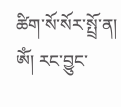ཚིག་སོ་སོར་སྤྲོ་ན། ཨོཾ། རང་བྱུང་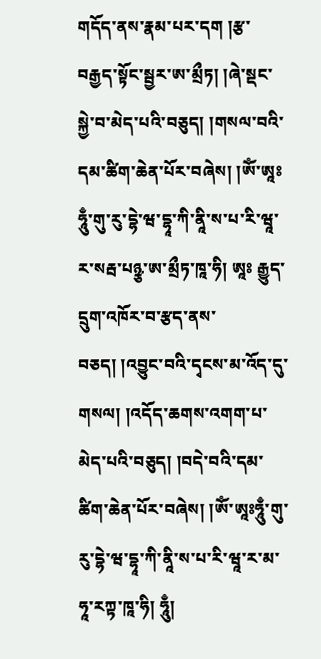གདོད་ནས་རྣམ་པར་དག །རྩ་བརྒྱད་སྟོང་སྦྱར་ཨ་མྲྀཏ། །ཞེ་སྡང་སྐྱེ་བ་མེད་པའི་བཅུད། །གསལ་བའི་དམ་ཚིག་ཆེན་པོར་བཞེས། །ཨོཾ་ཨཱཿཧཱུྃ་གུ་རུ་དྷེ་ཝ་དྷཱ་ཀི་ནཱི་ས་པ་རི་ཝཱ་ར་སརྦ་པཉྩ་ཨ་མྲྀཏ་ཁཱ་ཧི། ཨཱཿ རྒྱུད་དྲུག་འཁོར་བ་རྩད་ནས་བཅད། །འབྱུང་བའི་དྭངས་མ་འོད་དུ་གསལ། །འདོད་ཆགས་འགག་པ་མེད་པའི་བཅུད། །བདེ་བའི་དམ་ཚིག་ཆེན་པོར་བཞེས། །ཨོཾ་ཨཱཿཧཱུྃ་གུ་རུ་དྷེ་ཝ་དྷཱ་ཀི་ནཱི་ས་པ་རི་ཝཱ་ར་མ་ཧཱ་རཀྟ་ཁཱ་ཧི། ཧཱུྃ།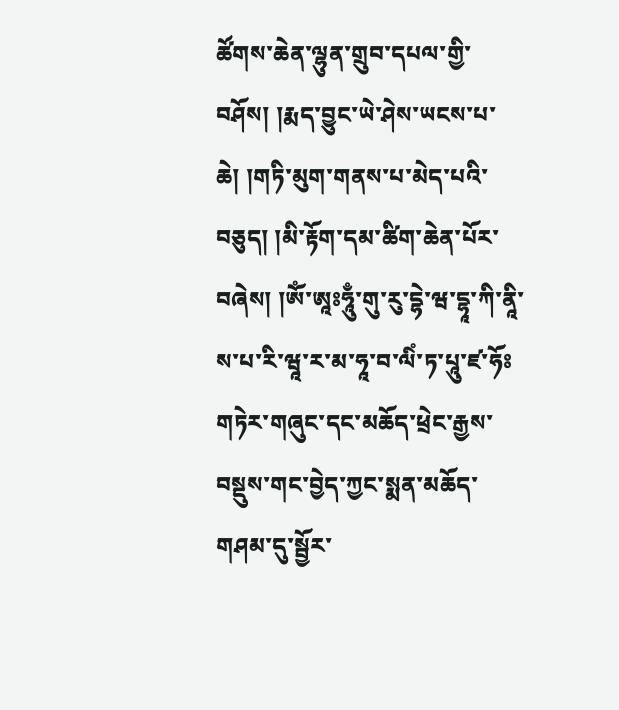ཚོགས་ཆེན་ལྷུན་གྲུབ་དཔལ་གྱི་བཤོས། །རྨད་བྱུང་ཡེ་ཤེས་ཡངས་པ་ཆེ། །གཏི་མུག་གནས་པ་མེད་པའི་བཅུད། །མི་རྟོག་དམ་ཚིག་ཆེན་པོར་བཞེས། །ཨོཾ་ཨཱཿཧཱུྃ་གུ་རུ་དྷེ་ཝ་དྷཱ་ཀི་ནཱི་ས་པ་རི་ཝཱ་ར་མ་ཧཱ་བ་ལིཾ་ཏ་པཱུ་ཛ་ཧོཿ གཏེར་གཞུང་དང་མཆོད་ཕྲེང་རྒྱས་བསྡུས་གང་བྱེད་ཀྱང་སྨན་མཆོད་གཤམ་དུ་སྦྱོར་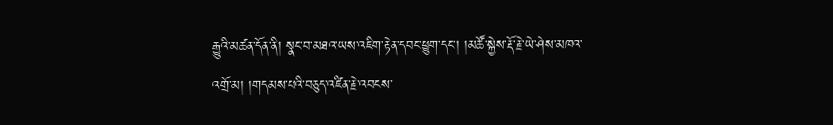རྒྱུའི་མཚན་དོན་ནི། སྣང་བ་མཐའ་ཡས་འཇིག་རྟེན་དབང་ཕྱུག་དང་། །མཚོ་སྐྱེས་རྡོ་རྗེ་ཡེ་ཤེས་མཁའ་འགྲོ་མ། །གདམས་པའི་བཅུད་འཛིན་རྗེ་འབངས་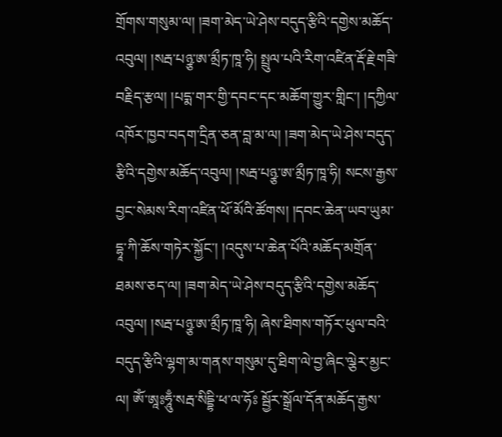གྲོགས་གསུམ་ལ། །ཟག་མེད་ཡེ་ཤེས་བདུད་རྩིའི་དགྱེས་མཆོད་འབུལ། །སརྦ་པཉྩ་ཨ་མྲྀཏ་ཁཱ་ཧི། སྤྲུལ་པའི་རིག་འཛིན་རྡོ་རྗེ་གཟི་བརྗིད་རྩལ། །པདྨ་གར་གྱི་དབང་དང་མཆོག་གྱུར་གླིང་། །དཀྱིལ་འཁོར་ཁྱབ་བདག་དྲིན་ཅན་བླ་མ་ལ། །ཟག་མེད་ཡེ་ཤེས་བདུད་རྩིའི་དགྱེས་མཆོད་འབུལ། །སརྦ་པཉྩ་ཨ་མྲྀཏ་ཁཱ་ཧི། སངས་རྒྱས་བྱང་སེམས་རིག་འཛིན་ཕོ་མོའི་ཚོགས། །དབང་ཆེན་ཡབ་ཡུམ་དྷཱ་ཀི་ཆོས་གཏེར་སྐྱོང་། །འདུས་པ་ཆེན་པོའི་མཆོད་མགྲོན་ཐམས་ཅད་ལ། །ཟག་མེད་ཡེ་ཤེས་བདུད་རྩིའི་དགྱེས་མཆོད་འབུལ། །སརྦ་པཉྩ་ཨ་མྲྀཏ་ཁཱ་ཧི། ཞེས་ཐིགས་གཏོར་ཕུལ་བའི་བདུད་རྩིའི་ལྷག་མ་གནས་གསུམ་དུ་ཐིག་ལེ་བྱ་ཞིང་ལྕེར་མྱང་ལ། ཨོཾ་ཨཱཿཧཱུྃ་སརྦ་སིདྡྷི་ཕ་ལ་ཧོཿ སྦྱོར་སྒྲོལ་དོན་མཆོད་རྒྱས་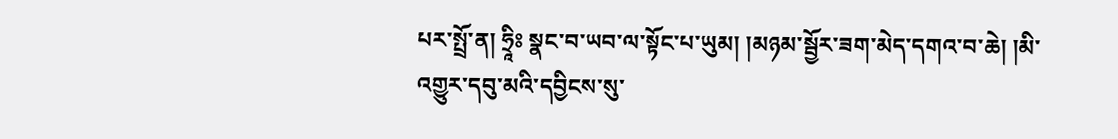པར་སྤྲོ་ན། ཧྲཱིཿ སྣང་བ་ཡབ་ལ་སྟོང་པ་ཡུམ། །མཉམ་སྦྱོར་ཟག་མེད་དགའ་བ་ཆེ། །མི་འགྱུར་དབུ་མའི་དབྱིངས་སུ་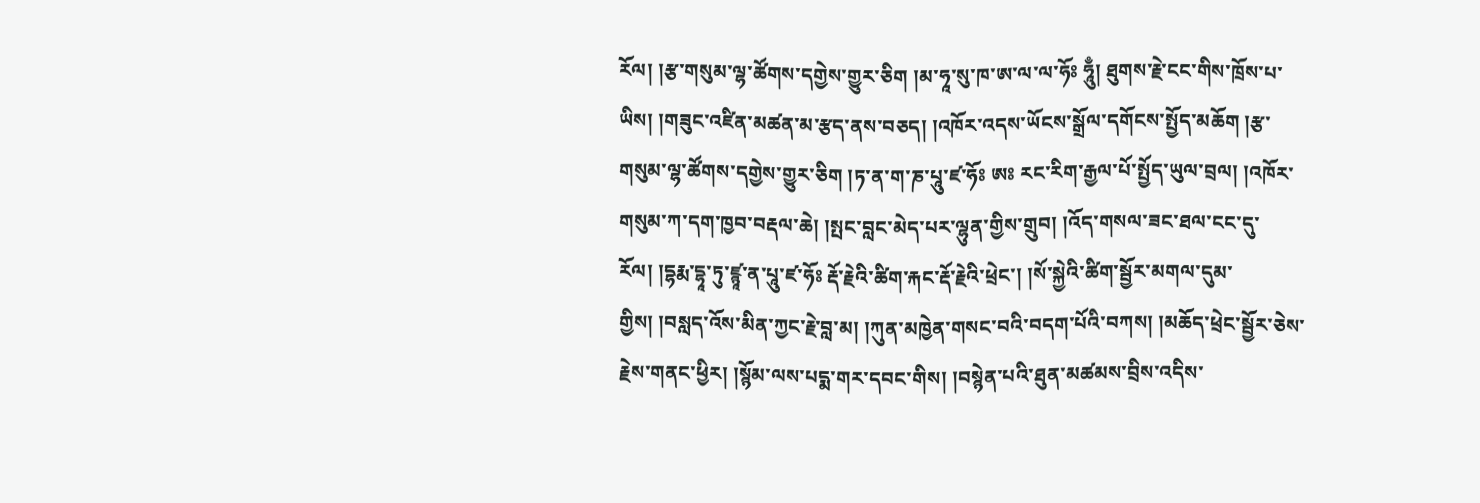རོལ། །རྩ་གསུམ་ལྷ་ཚོགས་དགྱེས་གྱུར་ཅིག །མ་ཧཱ་སུ་ཁ་ཨ་ལ་ལ་ཧོཿ ཧཱུྃ། ཐུགས་རྗེ་ངང་གིས་ཁྲོས་པ་ཡིས། །གཟུང་འཛིན་མཚན་མ་རྩད་ནས་བཅད། །འཁོར་འདས་ཡོངས་སྒྲོལ་དགོངས་སྤྱོད་མཆོག །རྩ་གསུམ་ལྷ་ཚོགས་དགྱེས་གྱུར་ཅིག །ཏ་ན་ག་ཎ་པཱུ་ཛ་ཧོཿ ཨཿ རང་རིག་རྒྱལ་པོ་སྤྱོད་ཡུལ་བྲལ། །འཁོར་གསུམ་ཀ་དག་ཁྱབ་བརྡལ་ཆེ། །སྤང་བླང་མེད་པར་ལྷུན་གྱིས་གྲུབ། །འོད་གསལ་ཟང་ཐལ་ངང་དུ་རོལ། །དྷརྨ་དྷཱ་ཏུ་ཛྙཱ་ན་པཱུ་ཛ་ཧོཿ རྡོ་རྗེའི་ཚིག་རྐང་རྡོ་རྗེའི་ཕྲེང་། །སོ་སྐྱེའི་ཚིག་སྦྱོར་མགལ་དུམ་གྱིས། །བསླད་འོས་མིན་ཀྱང་རྗེ་བླ་མ། །ཀུན་མཁྱེན་གསང་བའི་བདག་པོའི་བཀས། །མཆོད་ཕྲེང་སྦྱོར་ཅེས་རྗེས་གནང་ཕྱིར། །སྙོམ་ལས་པདྨ་གར་དབང་གིས། །བསྙེན་པའི་ཐུན་མཚམས་བྲིས་འདིས་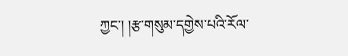ཀྱང་། །རྩ་གསུམ་དགྱེས་པའི་རོལ་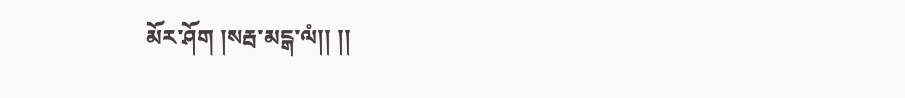མོར་ཤོག །སརྦ་མངྒ་ལཾ།། །།